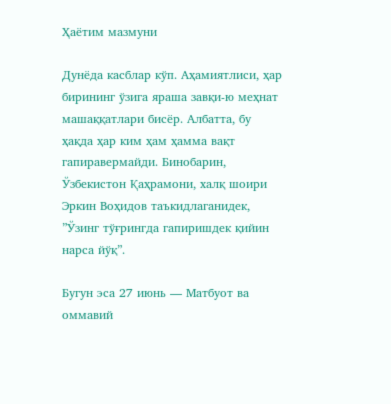Ҳаётим мазмуни

Дунёда касблар кўп. Аҳамиятлиси, ҳар бирининг ўзига яраша завқи-ю меҳнат машаққатлари бисёр. Албатта, бу ҳақда ҳар ким ҳам ҳамма вақт гапиравермайди. Бинобарин, Ўзбекистон Қаҳрамони, халқ шоири Эркин Воҳидов таъкидлаганидек, ”Ўзинг тўғрингда гапиришдек қийин нарса йўқ”.

Бугун эса 27 июнь — Матбуот ва оммавий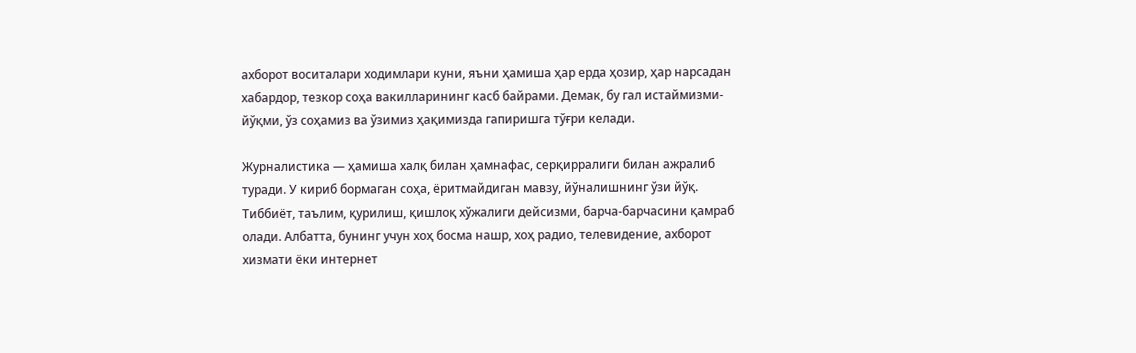ахборот воситалари ходимлари куни, яъни ҳамиша ҳар ерда ҳозир, ҳар нарсадан хабардор, тезкор соҳа вакилларининг касб байрами. Демак, бу гал истаймизми-йўқми, ўз соҳамиз ва ўзимиз ҳақимизда гапиришга тўғри келади.

Журналистика — ҳамиша халқ билан ҳамнафас, серқирралиги билан ажралиб туради. У кириб бормаган соҳа, ёритмайдиган мавзу, йўналишнинг ўзи йўқ. Тиббиёт, таълим, қурилиш, қишлоқ хўжалиги дейсизми, барча-барчасини қамраб олади. Албатта, бунинг учун хоҳ босма нашр, хоҳ радио, телевидение, ахборот хизмати ёки интернет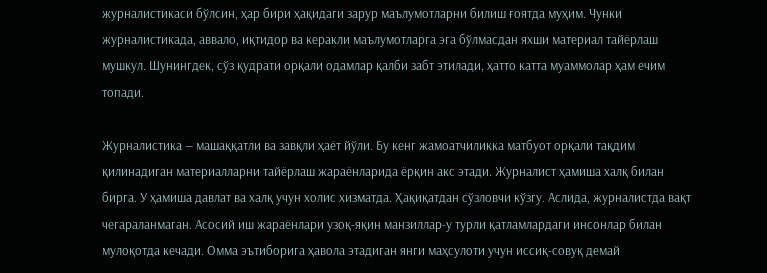журналистикаси бўлсин, ҳар бири ҳақидаги зарур маълумотларни билиш ғоятда муҳим. Чунки журналистикада, аввало, иқтидор ва керакли маълумотларга эга бўлмасдан яхши материал тайёрлаш мушкул. Шунингдек, сўз қудрати орқали одамлар қалби забт этилади, ҳатто катта муаммолар ҳам ечим топади.

Журналистика — машаққатли ва завқли ҳаёт йўли. Бу кенг жамоатчиликка матбуот орқали тақдим қилинадиган материалларни тайёрлаш жараёнларида ёрқин акс этади. Журналист ҳамиша халқ билан бирга. У ҳамиша давлат ва халқ учун холис хизматда. Ҳақиқатдан сўзловчи кўзгу. Аслида, журналистда вақт чегараланмаган. Асосий иш жараёнлари узоқ-яқин манзиллар-у турли қатламлардаги инсонлар билан мулоқотда кечади. Омма эътиборига ҳавола этадиган янги маҳсулоти учун иссиқ-совуқ демай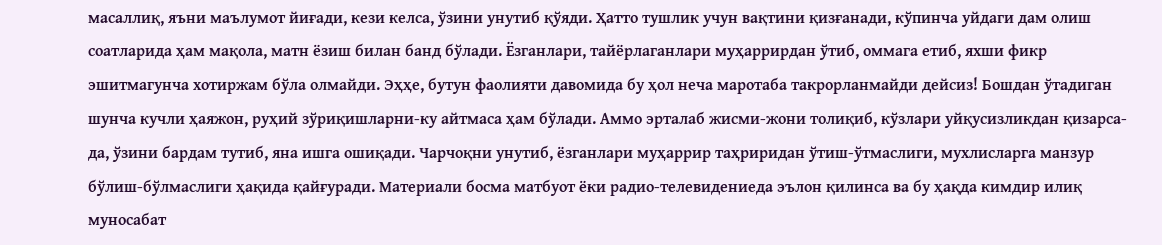масаллиқ, яъни маълумот йиғади, кези келса, ўзини унутиб қўяди. Ҳатто тушлик учун вақтини қизғанади, кўпинча уйдаги дам олиш соатларида ҳам мақола, матн ёзиш билан банд бўлади. Ёзганлари, тайёрлаганлари муҳаррирдан ўтиб, оммага етиб, яхши фикр эшитмагунча хотиржам бўла олмайди. Эҳҳе, бутун фаолияти давомида бу ҳол неча маротаба такрорланмайди дейсиз! Бошдан ўтадиган шунча кучли ҳаяжон, руҳий зўриқишларни-ку айтмаса ҳам бўлади. Аммо эрталаб жисми-жони толиқиб, кўзлари уйқусизликдан қизарса-да, ўзини бардам тутиб, яна ишга ошиқади. Чарчоқни унутиб, ёзганлари муҳаррир таҳриридан ўтиш-ўтмаслиги, мухлисларга манзур бўлиш-бўлмаслиги ҳақида қайғуради. Материали босма матбуот ёки радио-телевидениеда эълон қилинса ва бу ҳақда кимдир илиқ муносабат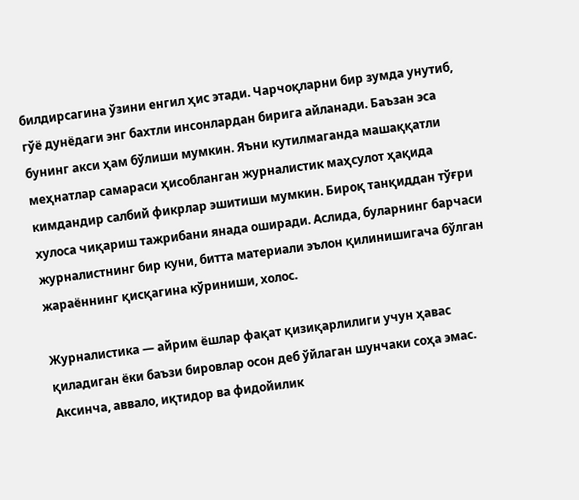билдирсагина ўзини енгил ҳис этади. Чарчоқларни бир зумда унутиб, гўё дунёдаги энг бахтли инсонлардан бирига айланади. Баъзан эса бунинг акси ҳам бўлиши мумкин. Яъни кутилмаганда машаққатли меҳнатлар самараси ҳисобланган журналистик маҳсулот ҳақида кимдандир салбий фикрлар эшитиши мумкин. Бироқ танқиддан тўғри хулоса чиқариш тажрибани янада оширади. Аслида, буларнинг барчаси журналистнинг бир куни, битта материали эълон қилинишигача бўлган жараённинг қисқагина кўриниши, холос.

Журналистика — айрим ёшлар фақат қизиқарлилиги учун ҳавас қиладиган ёки баъзи бировлар осон деб ўйлаган шунчаки соҳа эмас. Аксинча, аввало, иқтидор ва фидойилик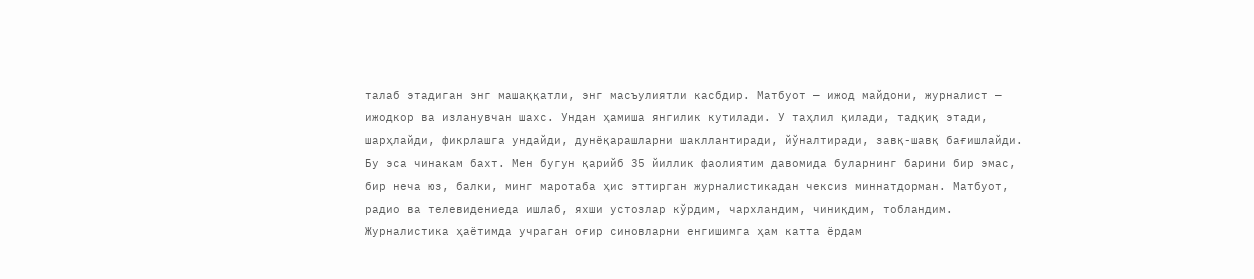талаб этадиган энг машаққатли, энг масъулиятли касбдир. Матбуот — ижод майдони, журналист — ижодкор ва изланувчан шахс. Ундан ҳамиша янгилик кутилади. У таҳлил қилади, тадқиқ этади, шарҳлайди, фикрлашга ундайди, дунёқарашларни шакллантиради, йўналтиради, завқ-шавқ бағишлайди. Бу эса чинакам бахт. Мен бугун қарийб 35 йиллик фаолиятим давомида буларнинг барини бир эмас, бир неча юз, балки, минг маротаба ҳис эттирган журналистикадан чексиз миннатдорман. Матбуот, радио ва телевидениеда ишлаб, яхши устозлар кўрдим, чархландим, чиниқдим, тобландим. Журналистика ҳаётимда учраган оғир синовларни енгишимга ҳам катта ёрдам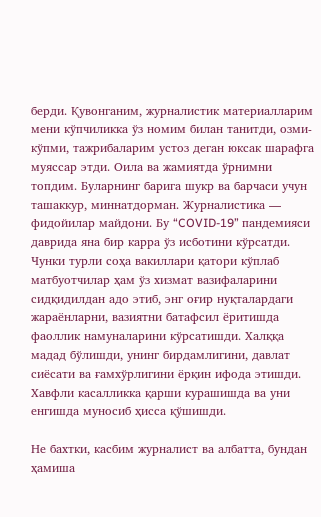берди. Қувонганим, журналистик материалларим мени кўпчиликка ўз номим билан танитди, озми-кўпми, тажрибаларим устоз деган юксак шарафга муяссар этди. Оила ва жамиятда ўрнимни топдим. Буларнинг барига шукр ва барчаси учун ташаккур, миннатдорман. Журналистика — фидойилар майдони. Бу “COVID-19” пандемияси даврида яна бир карра ўз исботини кўрсатди. Чунки турли соҳа вакиллари қатори кўплаб матбуотчилар ҳам ўз хизмат вазифаларини сидқидилдан адо этиб, энг оғир нуқталардаги жараёнларни, вазиятни батафсил ёритишда фаоллик намуналарини кўрсатишди. Халққа мадад бўлишди, унинг бирдамлигини, давлат сиёсати ва ғамхўрлигини ёрқин ифода этишди. Хавфли касалликка қарши курашишда ва уни енгишда муносиб ҳисса қўшишди.

Не бахтки, касбим журналист ва албатта, бундан ҳамиша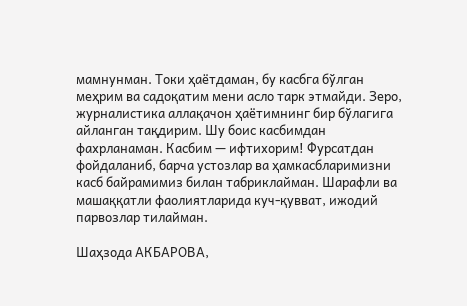мамнунман. Токи ҳаётдаман, бу касбга бўлган меҳрим ва садоқатим мени асло тарк этмайди. Зеро, журналистика аллақачон ҳаётимнинг бир бўлагига айланган тақдирим. Шу боис касбимдан фахрланаман. Касбим — ифтихорим! Фурсатдан фойдаланиб, барча устозлар ва ҳамкасбларимизни касб байрамимиз билан табриклайман. Шарафли ва машаққатли фаолиятларида куч-қувват, ижодий парвозлар тилайман.

Шаҳзода АКБАРОВА,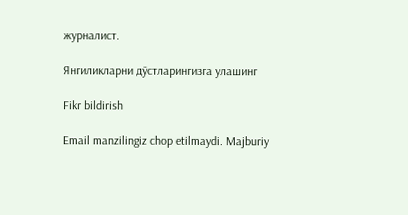журналист.

Янгиликларни дўстларингизга улашинг

Fikr bildirish

Email manzilingiz chop etilmaydi. Majburiy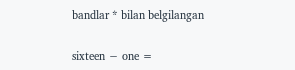bandlar * bilan belgilangan

sixteen − one =